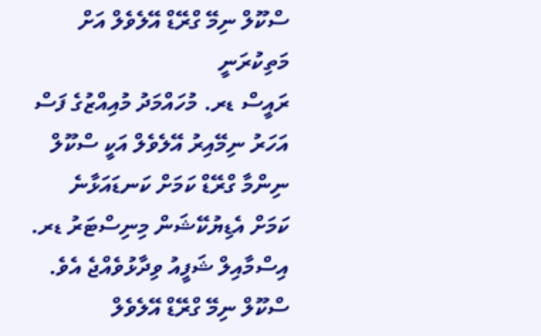ސްކޫލް ނިމޭ ގްރޭޑް އޭލެވެލް އަށް މަތިކުރަނީ
ރައީސް ޑރ. މުހައްމަދު މުއިއްޒުގެ ފަސް އަހަރު ނިމޭއިރު އޭލެވެލް އަކީ ސްކޫލް ނިންމާ ގްރޭޑް ކަމަށް ކަނޑައަޅާނެ ކަމަށް އެޑިޔުކޭޝަން މިނިސްޓަރު ޑރ. އިސްމާއިލް ޝަފީއު ވިދާޅުވެއްޖެ އެވެ.
ސްކޫލް ނިމޭ ގްރޭޑް އޭލެވެލް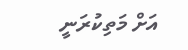އަށް މަތިކުރަނީ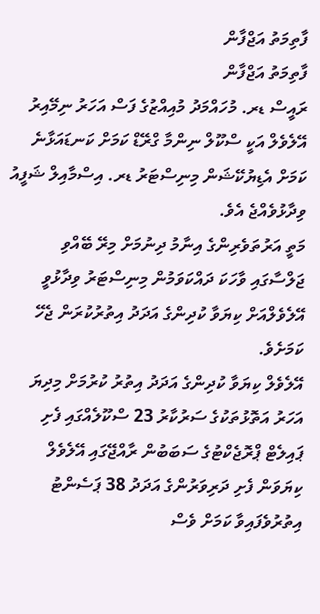ފާތިމަތު އަޖްފާން
ފާތިމަތު އަޖްފާން
ރައީސް ޑރ. މުހައްމަދު މުއިއްޒުގެ ފަސް އަހަރު ނިމޭއިރު އޭލެވެލް އަކީ ސްކޫލް ނިންމާ ގްރޭޑް ކަމަށް ކަނޑައަޅާނެ ކަމަށް އެޑިޔުކޭޝަން މިނިސްޓަރު ޑރ. އިސްމާއިލް ޝަފީއު ވިދާޅުވެއްޖެ އެވެ.
މަތީ އަރުތަވެރިންގެ އިނާމު ދިނުމަށް މިރޭ ބޭއްވި ޖަލްސާގައި ވާހަކަ ދައްކަވަމުން މިނިސްޓަރު ވިދާޅުވީ އޭލެވެލްއަށް ކިޔަވާ ކުދިންގެ އަދަދު އިތުރުކުރަން ޖެހޭ ކަމަށެވެ.
އޭލެވެލް ކިޔަވާ ކުދިންގެ އަދަދު އިތުރު ކުރުމަށް މިދިޔަ އަހަރު އަތޮޅުތަކުގެ ސަރުކާރު 23 ސްކޫލެއްގައި ފެށި ޕައިލެޓް ޕްރޮޖެކްޓުގެ ސަބަބުން ރާއްޖޭގައި އޭލެވެލް ކިޔަވަން ފެށި ދަރިވަރުންގެ އަދަދު 38 ޕަސެންޓު އިތުރުވެފައިވާ ކަމަށް ވެސް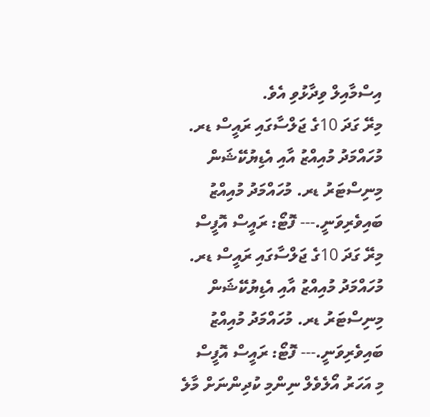އިސްމާއިލް ވިދާޅުވި އެވެ.
މިރޭ ގަދަ 10ގެ ޖަލްސާގައި ރައީސް ޑރ. މުހައްމަދު މުއިއްޒު އާއި އެޑިޔުކޭޝަން މިނިސްޓަރު ޑރ. މުހައްމަދު މުއިއްޒު ބައިވެރިވަނީ.--- ފޮޓޯ: ރައީސް އޮފީސް
މިރޭ ގަދަ 10ގެ ޖަލްސާގައި ރައީސް ޑރ. މުހައްމަދު މުއިއްޒު އާއި އެޑިޔުކޭޝަން މިނިސްޓަރު ޑރ. މުހައްމަދު މުއިއްޒު ބައިވެރިވަނީ.--- ފޮޓޯ: ރައީސް އޮފީސް
މި އަހަރު އޯލެވެލް ނިންމި ކުދިންނަށް މާލެ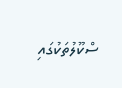ސްކޫލުތަކުގައި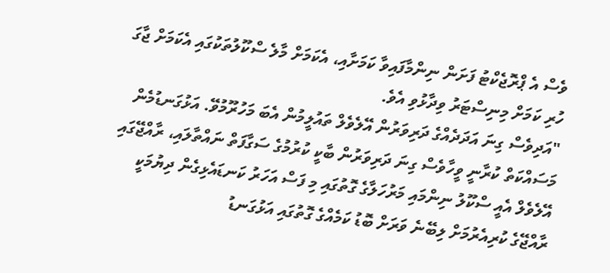ވެސް އެ ޕްރޮޖެކްޓު ފަށަން ނިންމާފައިވާ ކަމަށާއި، އެކަމަށް މާލެ ސްކޫލުތަކުގައި އެކަމަށް ޖާގަ ހުރި ކަމަށް މިނިސްޓަރު ވިދާޅުވި އެވެ.
"އަދިވެސް ގިނަ އަދަދެއްގެ ދަރިވަރުން އޭލެވެލް ތައުލީމުން އެބަ މަހުރޫމުވޭ. އަޅުގަނޑުމެން މަސައްކަތް ކުރާނީ ވީހާވެސް ގިނަ ދަރިވަރުން ބާކީ ކުރުމުގެ ސަގާފަތް ނައްތާލައި، ރާއްޖޭގައި އޭލެވެލް އެއީ ސްކޫލު ނިންމައި މަރުހަލާގެ ގޮތުގައި މި ފަސް އަހަރު ކަނޑައެޅިގެން ދިޔުމަކީ ރާއްޖޭގެ ކުރިއެރުމަށް ލިބޭނެ ވަރަށް ބޮޑު ކަމެއްގެ ގޮތުގައި އަޅުގަނޑު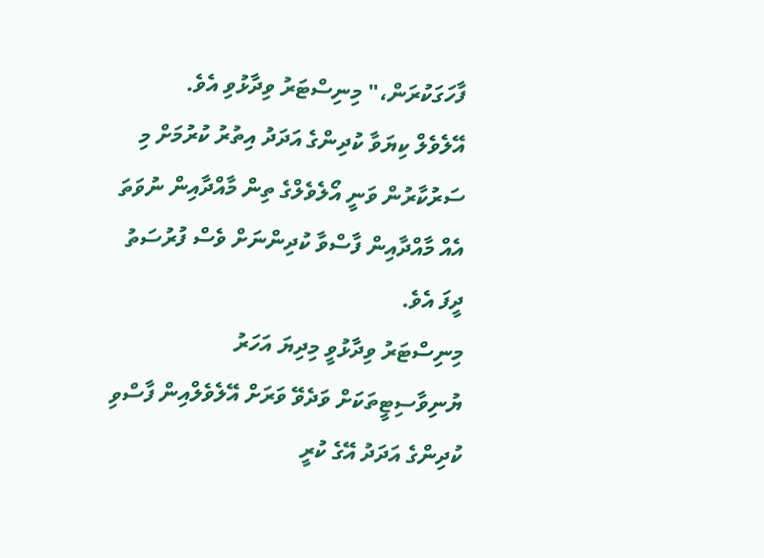ފާހަގަކުރަން،" މިނިސްޓަރު ވިދާޅުވި އެވެ.
އޭލެވެލް ކިޔަވާ ކުދިންގެ އަދަދު އިތުރު ކުރުމަށް މި ސަރުކާރުން ވަނީ އޯލެވެލްގެ ތިން މާއްދާއިން ނުވަތަ އެއް މާއްދާއިން ފާސްވާ ކުދިންނަށް ވެސް ފުރުސަތު ދީފަ އެވެ.
މިނިސްޓަރު ވިދާޅުވީ މިދިޔަ އަހަރު ޔުނިވާސިޓީތަކަށް ވަދެވޭ ވަރަށް އޭލެވެލްއިން ފާސްވި ކުދިންގެ އަދަދު އޭގެ ކުރީ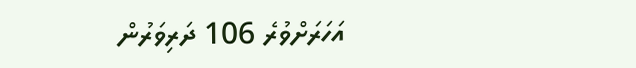އަހަރަށްވުރެ 106 ދަރިވަރުން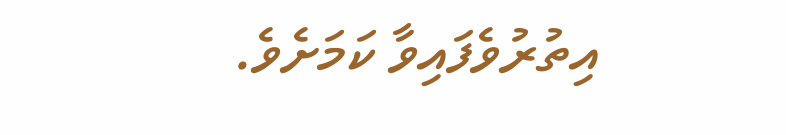އިތުރުވެފައިވާ ކަމަށެވެ.